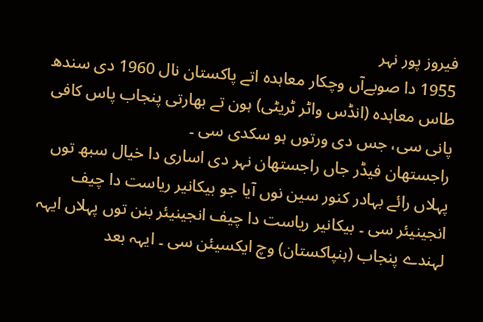فیروز پور نہر
1955 دا صوبےآں وچکار معاہدہ اتے پاکستان نال 1960 دی سندھ طاس معاہدہ (انڈس واٹر ٹریٹی) ہون تے بھارتی پنجاب پاس کافی پانی سی، جس دی ورتوں ہو سکدی سی ۔
راجستھان فیڈر جاں راجستھان نہر دی اساری دا خیال سبھ توں پہلاں رائے بہادر کنور سین نوں آیا جو بیکانیر ریاست دا چیف انجینیئر سی ۔ بیکانیر ریاست دا چیف انجینیئر بنن توں پہلاں ایہہ لہندے پنجاب (ہنپاکستان) وچ ایکسیئن سی ۔ ایہہ بعد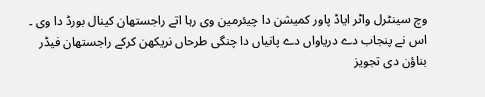وچ سینٹرل واٹر ایاڈ پاور کمیشن دا چیئرمین وی رہا اتے راجستھان کینال بورڈ دا وی ۔ اس نے پنجاب دے دریاواں دے پانیاں دا چنگی طرحاں نریکھن کرکے راجستھان فیڈر بناؤن دی تجویز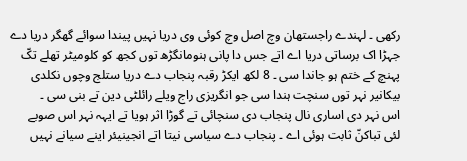رکھی ۔ لہندے راجستھان وچ اصل وچ کوئی وی دریا نہیں پیندا سوائے گھگر دریا دے جہڑا اک برساتی دریا اے اتے جس دا پانی ہنومانگڑھ توں کجھ کو کلومیٹر تھلے تکّ پہنچ کے ختم ہو جاندا سی ۔ 8 لکھ ایکڑ رقبہ پنجاب دے دریا ستلج وچوں نکلدی بیکانیر نہر توں سنچت ہندا سی جو انگریزی راج ویلے رائلٹی دین تے بنی سی ۔
اس نہر دی اساری نال پنجاب دی سنچائی تے گوڑا اثر ہویا تے ایہہ نہر اس صوبے لئی تباکنّ ثابت ہوئی اے ۔ پنجاب دے سیاسی نیتا اتے انجینیئر اینے سیانے نہیں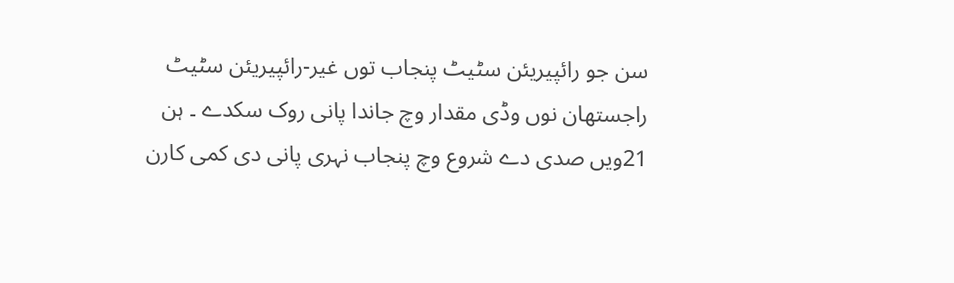سن جو رائپیریئن سٹیٹ پنجاب توں غیر-رائپیریئن سٹیٹ راجستھان نوں وڈی مقدار وچ جاندا پانی روک سکدے ۔ ہن 21ویں صدی دے شروع وچ پنجاب نہری پانی دی کمی کارن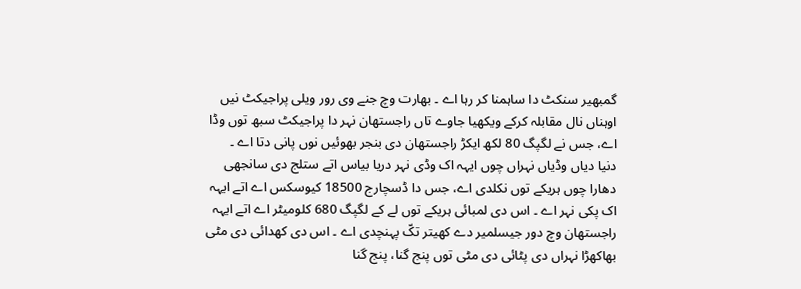گمبھیر سنکٹ دا ساہمنا کر رہا اے ۔ بھارت وچ جنے وی رور ویلی پراجیکٹ نیں اوہناں نال مقابلہ کرکے ویکھیا جاوے تاں راجستھان نہر دا پراجیکٹ سبھ توں وڈا اے، جس نے لگپگ 80 لکھ ایکڑ راجستھان دی بنجر بھوئیں نوں پانی دتا اے ۔
دنیا دیاں وڈیاں نہراں چوں ایہہ اک وڈی نہر دریا بیاس اتے ستلج دی سانجھی دھارا چوں ہریکے توں نکلدی اے، جس دا ڈسچارج 18500 کیوسکس اے اتے ایہہ اک پکی نہر اے ۔ اس دی لمبائی ہریکے توں لے کے لگپگ 680 کلومیٹر اے اتے ایہہ راجستھان وچ دور جیسلمیر دے کھیتر تکّ پہنچدی اے ۔ اس دی کھدائی دی مٹی بھاکھڑا نہراں دی پٹائی دی مٹی توں پنج گنا، پنج گنا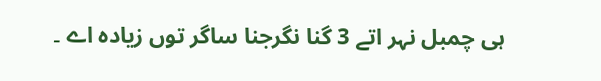ہی چمبل نہر اتے 3 گنا نگرجنا ساگر توں زیادہ اے ۔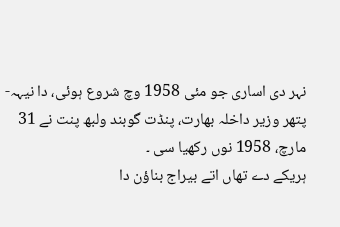نہر دی اساری جو مئی 1958 وچ شروع ہوئی، دا نیہہ-پتھر وزیر داخلہ بھارت، پنڈت گوبند ولبھ پنت نے 31 مارچ، 1958 نوں رکھیا سی ۔
ہریکے دے تھاں اتے بیراج بناؤن دا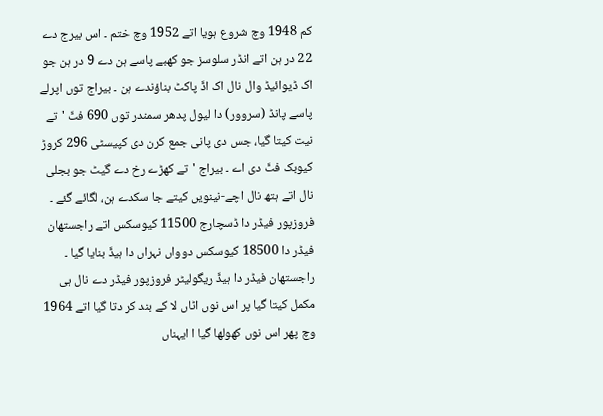کم 1948 وچ شروع ہویا اتے 1952 وچ ختم ۔ اس بیرج دے 22 در ہن اتے انڈر سلوسز جو کھبے پاسے ہن دے 9 در ہن جو اک ڈیوائیڈ وال نال اک اڈّ پاکٹ بناؤندے ہن ۔ بیراج توں اپرلے پاسے پانڈ (سروور) دا لیول پدھر سمندر توں 690 فٹّ 'تے نیت کیتا گیا، جس دی پانی جمع کرن دی کپیسٹی 296 کروڑ کیوبک فٹّ دی اے ۔ بیراج 'تے کھڑے رخ دے گیٹ جو بجلی نال اتے ہتھ نال اچے-نینویں کیتے جا سکدے ہن، لگائے گئے ۔ فروزپور فیڈر دا ڈسچارج 11500 کیوسکس اتے راجستھان فیڈر دا 18500 کیوسکس دوواں نہراں دا ہیڈّ بنایا گیا ۔ راجستھان فیڈر دا ہیڈّ ریگولیٹر فروزپور فیڈر دے نال ہی مکمل کیتا گیا پر اس نوں اٹاں لا کے بند کر دتا گیا اتے 1964 وچ پھر اس نوں کھولھا گیا ا ایہناں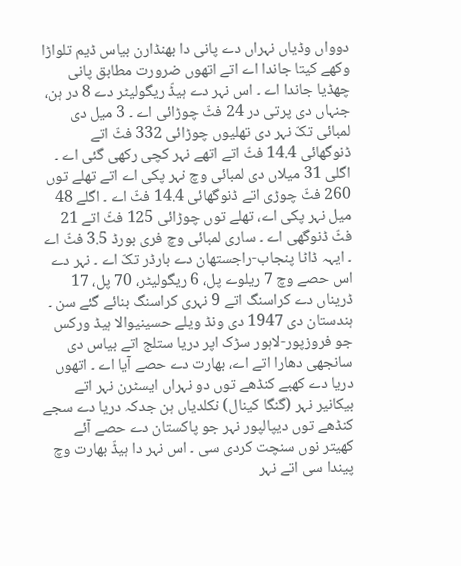دوواں وڈیاں نہراں دے پانی دا بھنڈارن بیاس ڈیم تلواڑا وکھے کیتا جاندا اے اتے اتھوں ضرورت مطابق پانی چھڈیا جاندا اے ۔ اس نہر دے ہیڈّ ریگولیٹر دے 8 در ہن، جنہاں دی پرتی در 24 فٹّ چوڑائی اے ۔ 3 میل دی لمبائی تکّ نہر دی تھلیوں چوڑائی 332 فٹّ اتے ڈنوگھائی 14.4 فٹّ اتے اتھے نہر کچی رکھی گئی اے ۔ اگلی 31 میلاں دی لمبائی وچ نہر پکی اے اتے تھلے توں 260 فٹّ چوڑی اتے ڈنوگھائی 14.4 فٹّ اے ۔ اگلے 48 میل نہر پکی اے، تھلے توں چوڑائی 125 فٹّ اتے 21 فٹّ ڈنوگھی اے ۔ ساری لمبائی وچ فری بورڈ 3.5 فٹّ اے ۔ ایہہ ڈاٹا پنجاب-راجستھان دے بارڈر تکّ اے ۔ نہر دے اس حصے وچ 7 ریلوے پل، 6 ریگولیٹر، 70 پل، 17 ڈریناں دے کراسنگ اتے 9 نہری کراسنگ بنائے گئے سن ۔
ہندستان دی 1947 دی ونڈ ویلے حسینیوالا ہیڈ ورکس جو فروزپور-لاہور سڑک اپر دریا ستلج اتے بیاس دی سانجھی دھارا اتے اے، بھارت دے حصے آیا اے ۔ اتھوں دریا دے کھبے کنڈھے توں دو نہراں ایسٹرن نہر اتے بیکانیر نہر (گنگا کینال) نکلدیاں ہن جدکہ دریا دے سجے کنڈھے توں دیپالپور نہر جو پاکستان دے حصے آئے کھیتر نوں سنچت کردی سی ۔ اس نہر دا ہیڈّ بھارت وچ پیندا سی اتے نہر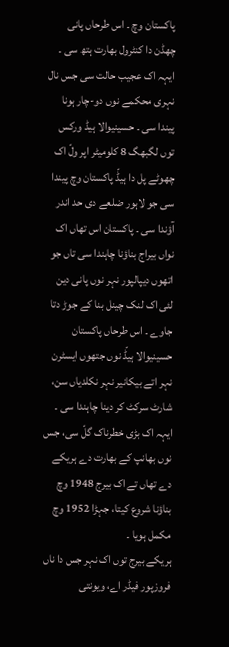پاکستان وچ ۔ اس طرحاں پانی چھڈن دا کنٹرول بھارت ہتھ سی ۔ ایہہ اک عجیب حالت سی جس نال نہری محکمے نوں دو-چار ہونا پیندا سی ۔ حسینیوالا ہیڈ ورکس توں لگبھگ 8 کلومیٹر اپر ولّ اک چھوٹے پل دا ہیڈّ پاکستان وچ پیندا سی جو لاہور ضلعے دی حد اندر آؤندا سی ۔ پاکستان اس تھاں اک نواں بیراج بناؤنا چاہندا سی تاں جو اتھوں دیپالپور نہر نوں پانی دین لئی اک لنک چینل بنا کے جوڑ دتا جاوے ۔ اس طرحاں پاکستان حسینیوالا ہیڈّ نوں جتھوں ایسٹرن نہر اتے بیکانیر نہر نکلدیاں سن، شارٹ سرکٹ کر دینا چاہندا سی ۔ ایہہ اک بڑی خطرناک گلّ سی، جس نوں بھانپ کے بھارت دے ہریکے دے تھاں تے اک بیرج 1948 وچ بناؤنا شروع کیتا، جہڑا 1952 وچ مکمل ہویا ۔
ہریکے بیرج توں اک نہر جس دا ناں فروزپور فیڈر اے، ویونتی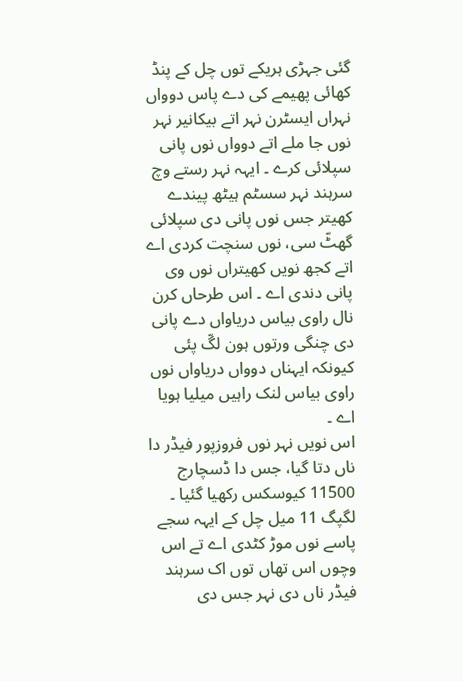گئی جہڑی ہریکے توں چل کے پنڈ کھائی پھیمے کی دے پاس دوواں نہراں ایسٹرن نہر اتے بیکانیر نہر نوں جا ملے اتے دوواں نوں پانی سپلائی کرے ۔ ایہہ نہر رستے وچ سرہند نہر سسٹم ہیٹھ پیندے کھیتر جس نوں پانی دی سپلائی گھٹّ سی، نوں سنچت کردی اے اتے کجھ نویں کھیتراں نوں وی پانی دندی اے ۔ اس طرحاں کرن نال راوی بیاس دریاواں دے پانی دی چنگی ورتوں ہون لگّ پئی کیونکہ ایہناں دوواں دریاواں نوں راوی بیاس لنک راہیں میلیا ہویا اے ۔
اس نویں نہر نوں فروزپور فیڈر دا ناں دتا گیا، جس دا ڈسچارج 11500 کیوسکس رکھیا گئیا ۔ لگپگ 11 میل چل کے ایہہ سجے پاسے نوں موڑ کٹدی اے تے اس وچوں اس تھاں توں اک سرہند فیڈر ناں دی نہر جس دی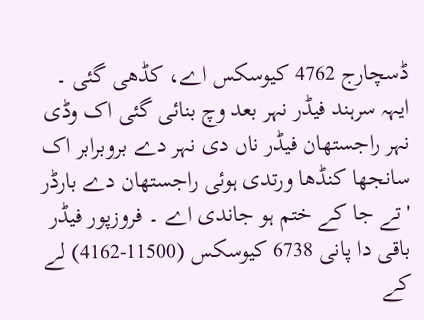ڈسچارج 4762 کیوسکس اے، کڈھی گئی ۔ ایہہ سرہند فیڈر نہر بعد وچ بنائی گئی اک وڈی نہر راجستھان فیڈر ناں دی نہر دے بروبرابر اک سانجھا کنڈھا ورتدی ہوئی راجستھان دے بارڈر 'تے جا کے ختم ہو جاندی اے ۔ فروزپور فیڈر باقی دا پانی 6738 کیوسکس (11500-4162) لے کے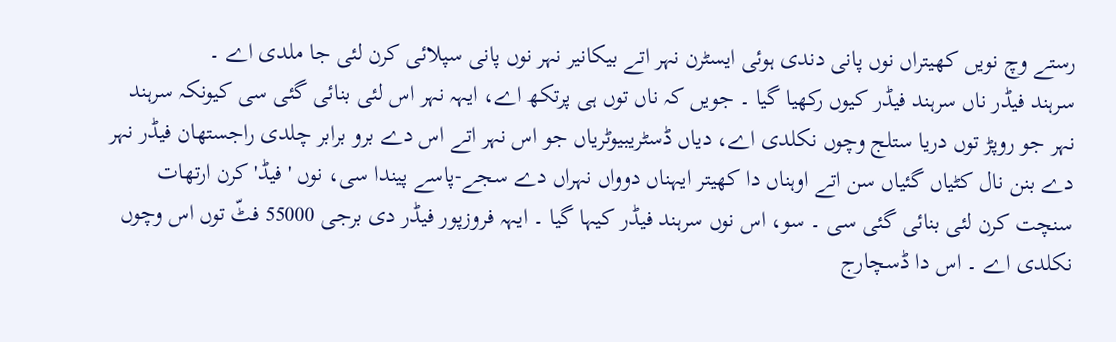رستے وچ نویں کھیتراں نوں پانی دندی ہوئی ایسٹرن نہر اتے بیکانیر نہر نوں پانی سپلائی کرن لئی جا ملدی اے ۔
سرہند فیڈر ناں سرہند فیڈر کیوں رکھیا گیا ۔ جویں کہ ناں توں ہی پرتکھ اے، ایہہ نہر اس لئی بنائی گئی سی کیونکہ سرہند نہر جو روپڑ توں دریا ستلج وچوں نکلدی اے، دیاں ڈسٹریبیوٹریاں جو اس نہر اتے اس دے برو برابر چلدی راجستھان فیڈر نہر دے بنن نال کٹیاں گئیاں سن اتے اوہناں دا کھیتر ایہناں دوواں نہراں دے سجے-پاسے پیندا سی، نوں 'فیڈ' کرن ارتھات سنچت کرن لئی بنائی گئی سی ۔ سو، اس نوں سرہند فیڈر کیہا گیا ۔ ایہہ فروزپور فیڈر دی برجی 55000 فٹّ توں اس وچوں نکلدی اے ۔ اس دا ڈسچارج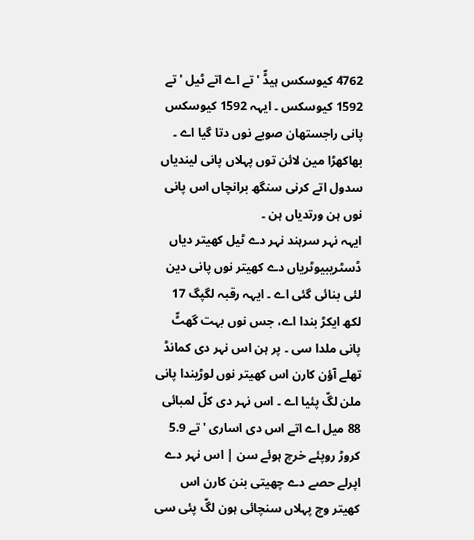4762 کیوسکس ہیڈّ 'تے اے اتے ٹیل 'تے 1592 کیوسکس ۔ ایہہ 1592 کیوسکس پانی راجستھان صوبے نوں دتا گیا اے ۔ بھاکھڑا مین لائن توں پہلاں پانی لیندیاں سدول اتے کرنی سنگھ برانچاں اس پانی نوں ہن ورتدیاں ہن ۔
ایہہ نہر سرہند نہر دے ٹیل کھیتر دیاں ڈسٹریبیوٹریاں دے کھیتر نوں پانی دین لئی بنائی گئی اے ۔ ایہہ رقبہ لگپگ 17 لکھ ایکڑ بندا اے، جس نوں بہت گھٹّ پانی ملدا سی ۔ پر ہن اس نہر دی کمانڈ تھلے آؤن کارن اس کھیتر نوں لوڑیندا پانی ملن لگّ پئیا اے ۔ اس نہر دی کلّ لمبائی 88 میل اے اتے اس دی اساری 'تے 5.9 کروڑ روپئے خرچ ہوئے سن | اس نہر دے اپرلے حصے دے چھیتی بنن کارن اس کھیتر وچ پہلاں سنچائی ہون لگّ پئی سی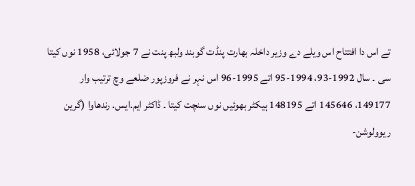تے اس دا افتتاح اس ویلے دے وزیر داخلہ بھارت پنڈت گوبند ولبھ پنت نے 7 جولائی، 1958 نوں کیتا سی ۔ سال 1992-93، 1994-95 اتے 1995-96 اس نہر نے فروزپور ضلعے وچ ترتیب وار 149177، 145646 اتے 148195 ہیکٹر بھوئیں نوں سنچت کیتا ۔ ڈاکٹر ایم.ایس. رندھاوا (گرین ریوولوشن-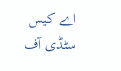اے کیس سٹڈی آف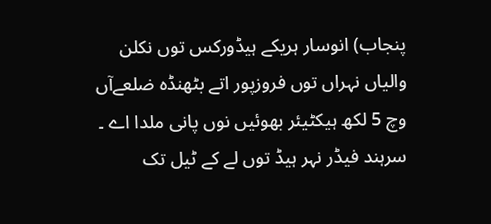پنجاب) انوسار ہریکے ہیڈورکس توں نکلن والیاں نہراں توں فروزپور اتے بٹھنڈہ ضلعےآں وچ 5 لکھ ہیکٹیئر بھوئیں نوں پانی ملدا اے ۔
سرہند فیڈر نہر ہیڈ توں لے کے ٹیل تک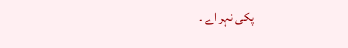پکی نہر اے ۔